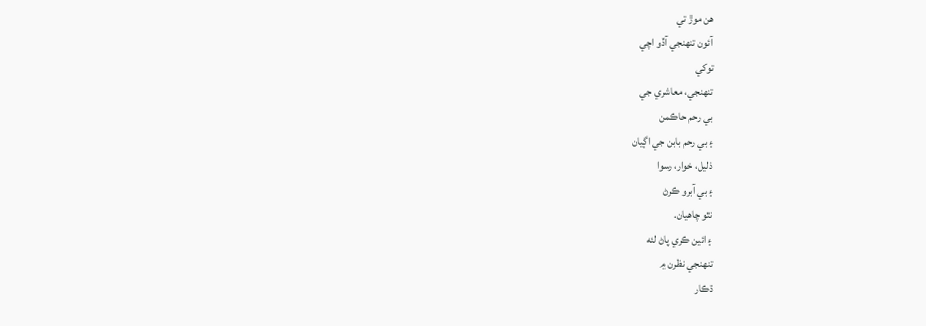هن موڙ تي
آئون تنهنجي آڏو اچي
توکي
تنهنجي، معاشري جي
بي رحم حاڪمن
۽ بي رحم بابن جي اڳيان
ذليل، خوار، رسوا
۽ بي آبرو ڪرڻ
نٿو چاهيان.
۽ ائين ڪري پاڻ لئه
تنهنجي نظرن ۾
ڌڪار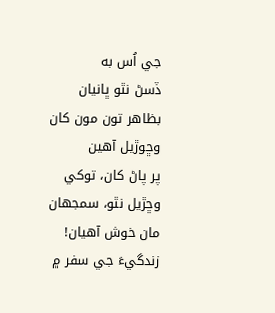جي اُس به
ڏسڻ نٿو ڀانيان
بظاهر تون مون کان
وڇوڙيل آهين
پر پاڻ کان، توکي
وڇڙيل نٿو، سمجهان
مان خوش آهيان!
زندگيءَ جي سفر ۾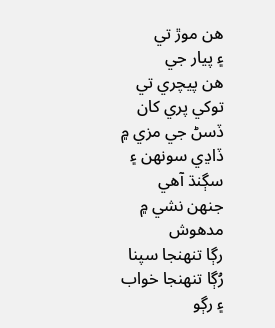هن موڙ تي
۽ پيار جي
هن پيچري تي
توکي پري کان
ڏسڻ جي مزي ۾
ڏاڍي سونهن ۽ سڳنڌ آهي
جنهن نشي ۾ مدهوش
رڳا تنهنجا سپنا
رُڳا تنهنجا خواب
۽ رڳو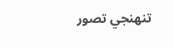تنهنجي تصور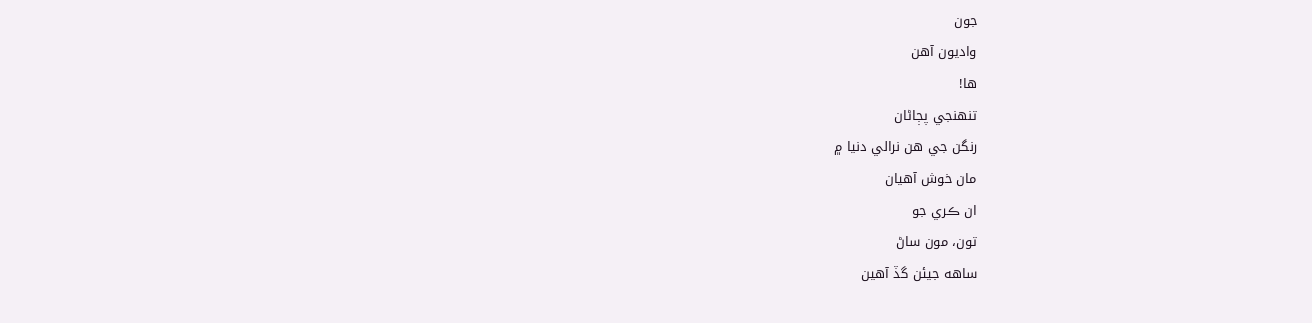جون
واديون آهن
ها!
تنهنجي پڄاڻان
رنگن جي هن نرالي دنيا ۾
مان خوش آهيان
ان ڪري جو
تون، مون ساڻ
ساهه جيئن گڏ آهين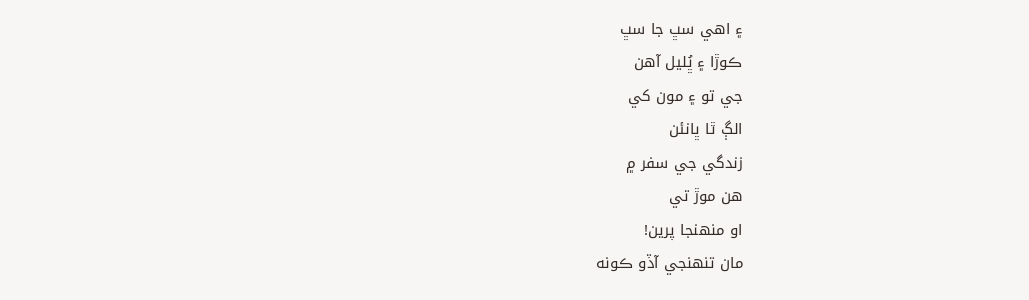۽ اهي سڀ جا سڀ
ڪوڙا ۽ ڀُليل آهن
جي تو ۽ مون کي
الڳ ٿا ڀانئن
زندگي جي سفر ۾
هن موڙ تي
او منهنجا پرين!
مان تنهنجي آڏو ڪونه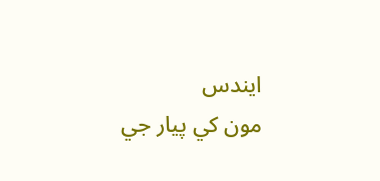ايندس
مون کي پيار جي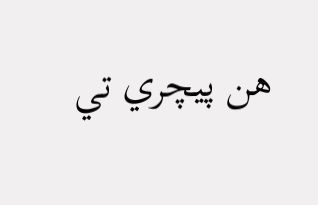هن پيچري تي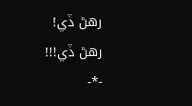رهڻ ڏي!
رهڻ ڏي!!!
-*-